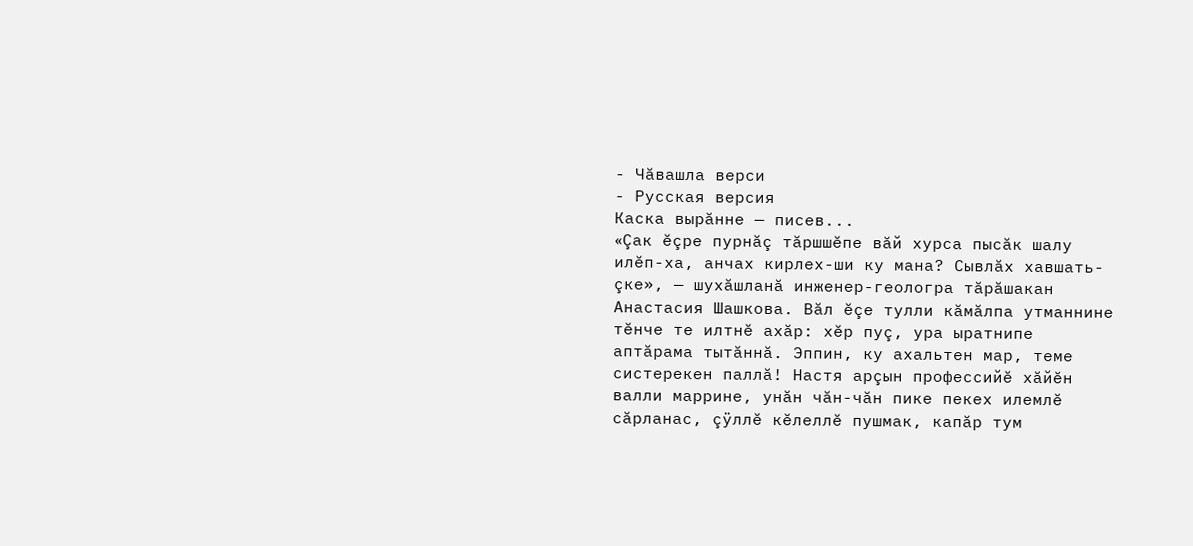- Чăвашла верси
- Русская версия
Каска вырăнне — писев...
«Çак ĕçре пурнăç тăршшĕпе вăй хурса пысăк шалу илĕп-ха, анчах кирлех-ши ку мана? Сывлăх хавшать-çке», — шухăшланă инженер-геологра тăрăшакан Анастасия Шашкова. Вăл ĕçе тулли кăмăлпа утманнине тĕнче те илтнĕ ахăр: хĕр пуç, ура ыратнипе аптăрама тытăннă. Эппин, ку ахальтен мар, теме систерекен паллă! Настя арçын профессийĕ хăйĕн валли маррине, унăн чăн-чăн пике пекех илемлĕ сăрланас, çÿллĕ кĕлеллĕ пушмак, капăр тум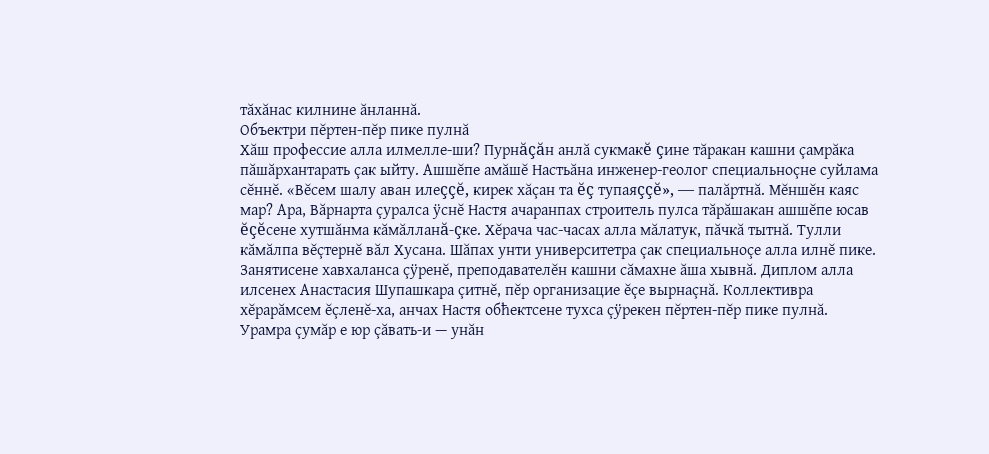тăхăнас килнине ăнланнă.
Объектри пĕртен-пĕр пике пулнă
Хăш профессие алла илмелле-ши? Пурнăçăн анлă сукмакĕ çине тăракан кашни çамрăка пăшăрхантарать çак ыйту. Ашшĕпе амăшĕ Настьăна инженер-геолог специальноçне суйлама сĕннĕ. «Вĕсем шалу аван илеççĕ, кирек хăçан та ĕç тупаяççĕ», — палăртнă. Мĕншĕн каяс мар? Ара, Вăрнарта çуралса ÿснĕ Настя ачаранпах строитель пулса тăрăшакан ашшĕпе юсав ĕçĕсене хутшăнма кăмăлланă-çке. Хĕрача час-часах алла мăлатук, пăчкă тытнă. Тулли кăмăлпа вĕçтернĕ вăл Хусана. Шăпах унти университетра çак специальноçе алла илнĕ пике. Занятисене хавхаланса çÿренĕ, преподавателĕн кашни сăмахне ăша хывнă. Диплом алла илсенех Анастасия Шупашкара çитнĕ, пĕр организацие ĕçе вырнаçнă. Коллективра хĕрарăмсем ĕçленĕ-ха, анчах Настя обћектсене тухса çÿрекен пĕртен-пĕр пике пулнă. Урамра çумăр е юр çăвать-и — унăн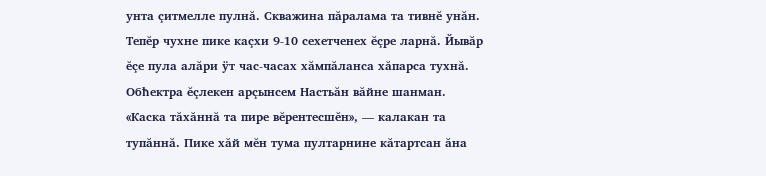унта çитмелле пулнă. Скважина пăралама та тивнĕ унăн. Тепĕр чухне пике каçхи 9-10 сехетченех ĕçре ларнă. Йывăр ĕçе пула алăри ÿт час-часах хăмпăланса хăпарса тухнă. Обћектра ĕçлекен арçынсем Настьăн вăйне шанман. «Каска тăхăннă та пире вĕрентесшĕн», — калакан та тупăннă. Пике хăй мĕн тума пултарнине кăтартсан ăна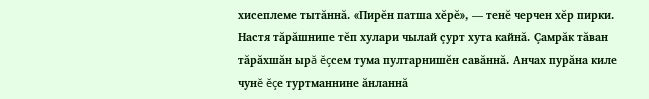хисеплеме тытăннă. «Пирĕн патша хĕрĕ», — тенĕ черчен хĕр пирки.
Настя тăрăшнипе тĕп хулари чылай çурт хута кайнă. Çамрăк тăван тăрăхшăн ырă ĕçсем тума пултарнишĕн савăннă. Анчах пурăна киле чунĕ ĕçе туртманнине ăнланнă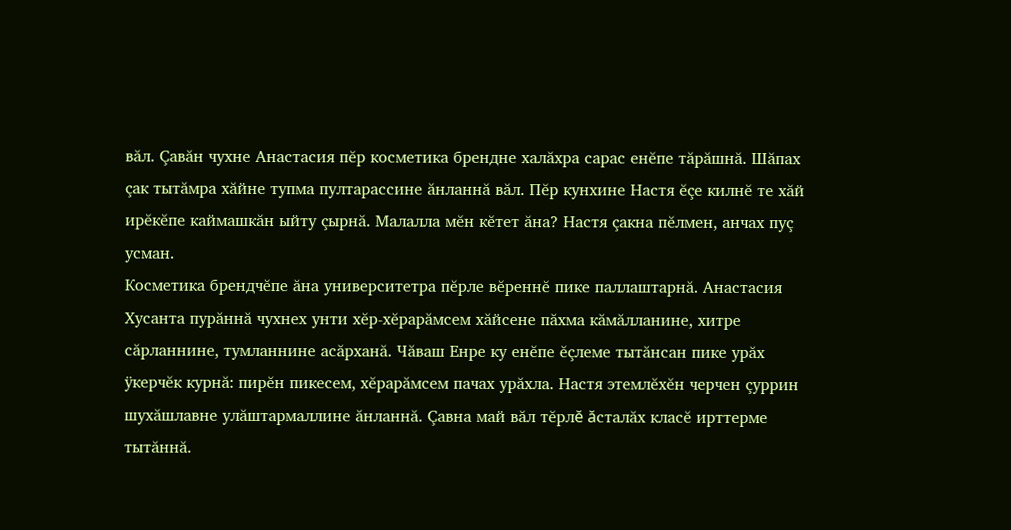вăл. Çавăн чухне Анастасия пĕр косметика брендне халăхра сарас енĕпе тăрăшнă. Шăпах çак тытăмра хăйне тупма пултарассине ăнланнă вăл. Пĕр кунхине Настя ĕçе килнĕ те хăй ирĕкĕпе каймашкăн ыйту çырнă. Малалла мĕн кĕтет ăна? Настя çакна пĕлмен, анчах пуç усман.
Косметика брендчĕпе ăна университетра пĕрле вĕреннĕ пике паллаштарнă. Анастасия Хусанта пурăннă чухнех унти хĕр-хĕрарăмсем хăйсене пăхма кăмăлланине, хитре сăрланнине, тумланнине асăрханă. Чăваш Енре ку енĕпе ĕçлеме тытăнсан пике урăх ÿкерчĕк курнă: пирĕн пикесем, хĕрарăмсем пачах урăхла. Настя этемлĕхĕн черчен çуррин шухăшлавне улăштармаллине ăнланнă. Çавна май вăл тĕрлĕ ăсталăх класĕ ирттерме тытăннă.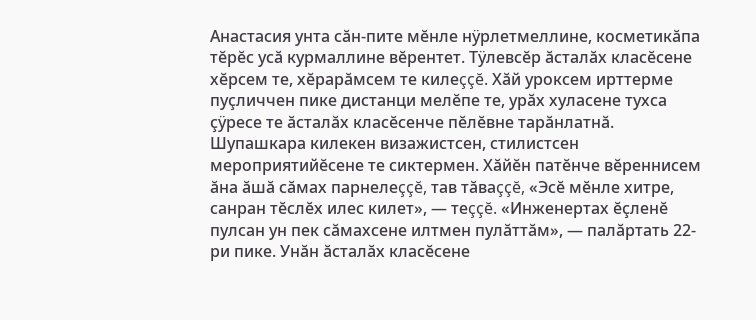Анастасия унта сăн-пите мĕнле нÿрлетмеллине, косметикăпа тĕрĕс усă курмаллине вĕрентет. Тÿлевсĕр ăсталăх класĕсене хĕрсем те, хĕрарăмсем те килеççĕ. Хăй уроксем ирттерме пуçличчен пике дистанци мелĕпе те, урăх хуласене тухса çÿресе те ăсталăх класĕсенче пĕлĕвне тарăнлатнă. Шупашкара килекен визажистсен, стилистсен мероприятийĕсене те сиктермен. Хăйĕн патĕнче вĕреннисем ăна ăшă сăмах парнелеççĕ, тав тăваççĕ, «Эсĕ мĕнле хитре, санран тĕслĕх илес килет», — теççĕ. «Инженертах ĕçленĕ пулсан ун пек сăмахсене илтмен пулăттăм», — палăртать 22-ри пике. Унăн ăсталăх класĕсене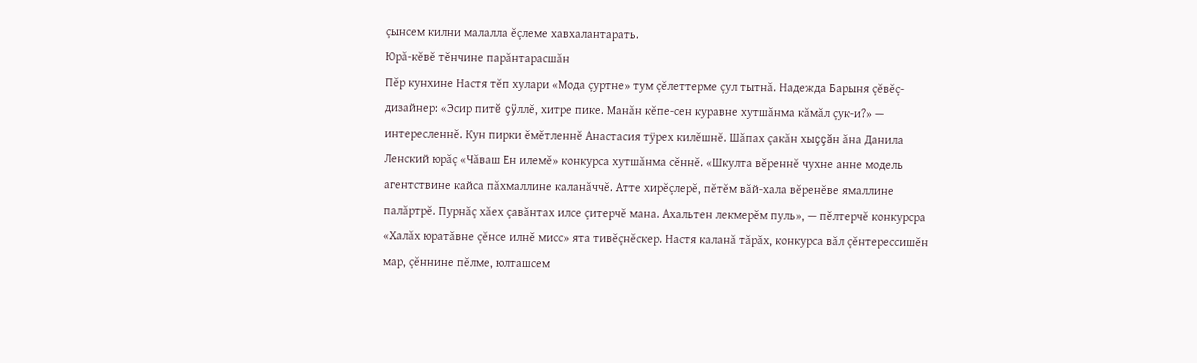çынсем килни малалла ĕçлеме хавхалантарать.
Юрă-кĕвĕ тĕнчине парăнтарасшăн
Пĕр кунхине Настя тĕп хулари «Мода çуртне» тум çĕлеттерме çул тытнă. Надежда Барыня çĕвĕç-дизайнер: «Эсир питĕ çÿллĕ, хитре пике. Манăн кĕпе-сен куравне хутшăнма кăмăл çук-и?» — интересленнĕ. Кун пирки ĕмĕтленнĕ Анастасия тÿрех килĕшнĕ. Шăпах çакăн хыççăн ăна Данила Ленский юрăç «Чăваш Ен илемĕ» конкурса хутшăнма сĕннĕ. «Шкулта вĕреннĕ чухне анне модель агентствине кайса пăхмаллине каланăччĕ. Атте хирĕçлерĕ, пĕтĕм вăй-хала вĕренĕве ямаллине палăртрĕ. Пурнăç хăех çавăнтах илсе çитерчĕ мана. Ахальтен лекмерĕм пуль», — пĕлтерчĕ конкурсра «Халăх юратăвне çĕнсе илнĕ мисс» ята тивĕçнĕскер. Настя каланă тăрăх, конкурса вăл çĕнтерессишĕн мар, çĕннине пĕлме, юлташсем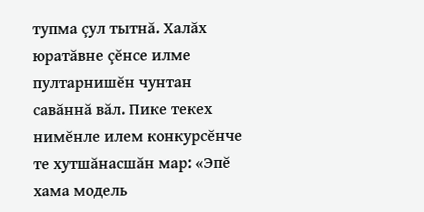тупма çул тытнă. Халăх юратăвне çĕнсе илме пултарнишĕн чунтан савăннă вăл. Пике текех нимĕнле илем конкурсĕнче те хутшăнасшăн мар: «Эпĕ хама модель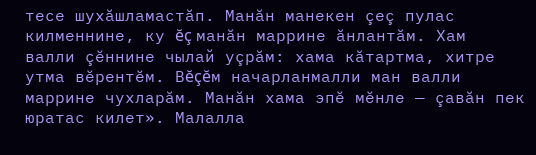тесе шухăшламастăп. Манăн манекен çеç пулас килменнине, ку ĕç манăн маррине ăнлантăм. Хам валли çĕннине чылай уçрăм: хама кăтартма, хитре утма вĕрентĕм. Вĕçĕм начарланмалли ман валли маррине чухларăм. Манăн хама эпĕ мĕнле — çавăн пек юратас килет». Малалла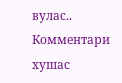вулас..
Комментари хушас